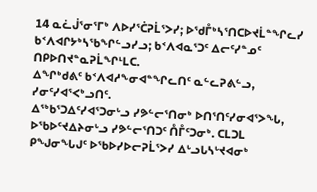14 ᓇᓛᒎᕐᓂᕐᒥᒃ ᐱᐅᓯᕐᑖᕈᒫᕐᐳᓯ; ᐅᖁᒤᒃᓴᕐᑎᑕᐅᔪᒫᓐᖏᓚᓯ ᑲᑉᐱᐊᒋᔭᒃᓴᖃᖏᓪᓗᓯᓗ; ᑲᑉᐱᐊᓇᕐᑐᑦ ᐃᓕᑦᓯᓐᓄᑦ ᑎᑭᐅᑎᔪᓐᓇᕈᒫᖏᒻᒪᑕ.
ᐃᖏᒃᑯᕕᑦ ᑲᑉᐱᐊᓱᖕᓂᐊᓐᖏᓚᑎᑦ ᓇᓪᓚᕈᕕᓪᓗ, ᓯᓂᑦᓯᐊᕐᐸᒃᓗᑎᑦ.
ᐃᖅᑲᕐᑐᐃᑦᓯᐊᕐᑐᓂᒡᓗ ᓯᕗᓪᓕᕐᑎᓂᒃ ᐅᑎᕐᑎᑦᓯᓂᐊᕐᐳᖓ, ᐅᖃᐅᑦᔪᐃᔨᓂᒡᓗ ᓯᕗᓪᓕᕐᑎᑐᑦ ᑍᒤᑦᑐᓂᒃ. ᑕᒪᑐᒪ ᑭᖑᓂᖓᒍᑦ ᐅᖃᐅᓯᐅᓕᕈᒫᕐᐳᓯ ᐃᒡᓗᒐᓴᒡᔪᐊᓂᒃ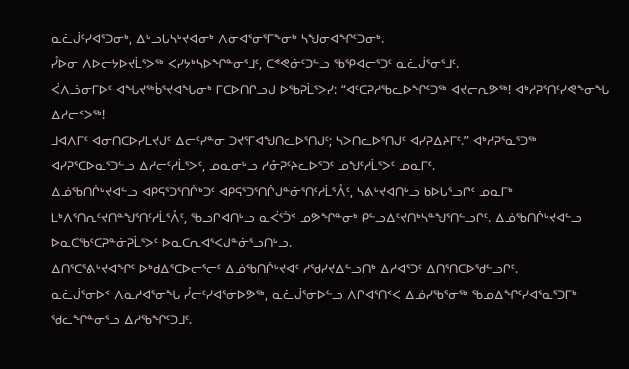ᓇᓛᒎᑦᓯᐊᕐᑐᓂᒃ, ᐃᒡᓗᒐᓴᒡᔪᐊᓂᒃ ᐱᓂᐊᕐᓂᕐᒥᖕᓂᒃ ᓴᖑᓂᐊᖏᑦᑐᓂᒃ.
ᓮᐅᓂ ᐱᐅᓕᔭᐅᔪᒫᕐᐳᖅ ᐸᓯᔭᒃᓴᐅᖏᓐᓂᕐᒧᑦ, ᑕᕝᕙᓃᑦᑐᓪᓗ ᖃᕿᐊᓕᕐᑐᑦ ᓇᓛᒎᕐᓂᕐᒧᑦ.
ᐹᐱᓘᓂᒥᐅᑦ ᐊᖓᔪᖅᑳᕐᔪᐊᖓᓂᒃ ᒥᑕᐅᑎᒋᓗᒍ ᐅᖃᕈᒫᕐᐳᓯ: “ᐊᑦᑕᕈᓱᖃᓚᐅᖏᑦᑐᖅ ᐊᔪᓕᕆᕗᖅ! ᐊᒃᓱᕈᕐᑎᑦᓯᕙᖕᓂᖓ ᐃᓱᓕᑉᐳᖅ!
ᒧᐊᐱᒥᑦ ᐊᓂᑎᑕᐅᓯᒪᔪᒍᑦ ᐃᓕᑦᓯᓐᓂ ᑐᔪᕐᒥᐊᖑᑎᓚᐅᕐᑎᒍᑦ; ᓴᐳᑎᓚᐅᕐᑎᒍᑦ ᐊᓯᕈᐃᔨᒥᑦ.” ᐊᒃᓱᕈᕐᓇᕐᑐᖅ ᐊᓯᕈᕐᑕᐅᓇᕐᑐᓪᓗ ᐃᓱᓕᑦᓱᒫᕐᐳᑦ, ᓄᓇᓂᒡᓗ ᓱᓁᕈᑦᔨᓚᐅᕐᑐᑦ ᓄᖑᑦᓱᒫᕐᐳᑦ ᓄᓇᒥᑦ.
ᐃᓅᖃᑎᒌᒡᔪᐊᓪᓗ ᐊᑭᕋᕐᑐᕐᑎᒌᒃᑐᑦ ᐊᑭᕋᕐᑐᕐᑎᒌᒍᓐᓃᕐᑎᑦᓱᒫᕐᐰᑦ, ᓴᕕᒡᔪᐊᑎᒡᓗ ᑲᐅᒐᕐᓗᒋᑦ ᓄᓇᒥᒃ ᒪᒃᐱᕐᑎᕆᑦᔪᑎᓐᖑᕐᑎᑦᓱᒫᕐᐰᑦ, ᖃᓗᒋᐊᑎᒡᓗ ᓇᐹᕐᑑᑉ ᓄᕗᖏᓐᓂᒃ ᑭᓪᓗᐃᑦᔪᑎᒃᓴᓐᖑᕐᑎᓪᓗᒋᑦ. ᐃᓅᖃᑎᒌᒡᔪᐊᓪᓗ ᐅᓇᑕᖃᑦᑕᕈᓐᓃᕈᒫᕐᐳᑦ ᐅᓇᑕᕆᐊᕐᐸᒍᓐᓃᕐᓗᑎᒡᓗ.
ᐃᑎᕐᑕᕐᕕᒡᔪᐊᖏᑦ ᐅᒃᑯᐃᕐᑕᐅᓕᕐᓕᑦ ᐃᓅᖃᑎᒌᒡᔪᐊᑦ ᓱᖁᓯᔪᐃᓪᓗᑎᒃ ᐃᓱᐊᕐᑐᑦ ᐃᑎᕐᑎᑕᐅᖁᓪᓗᒋᑦ.
ᓇᓛᒎᕐᓂᐅᑉ ᐱᓇᓱᐊᕐᓂᖓ ᓮᓕᑦᓯᐊᕐᓂᐅᕗᖅ, ᓇᓛᒎᕐᓂᐅᓪᓗ ᐱᒋᐊᕐᑎᑉᐸ ᐃᓅᓯᖃᕐᓂᖅ ᖃᓄᐃᖏᑦᓯᐊᕐᓇᕐᑐᒥᒃ ᖁᓚᖏᓐᓂᕐᓗ ᐃᓱᖃᖏᑦᑐᒧᑦ.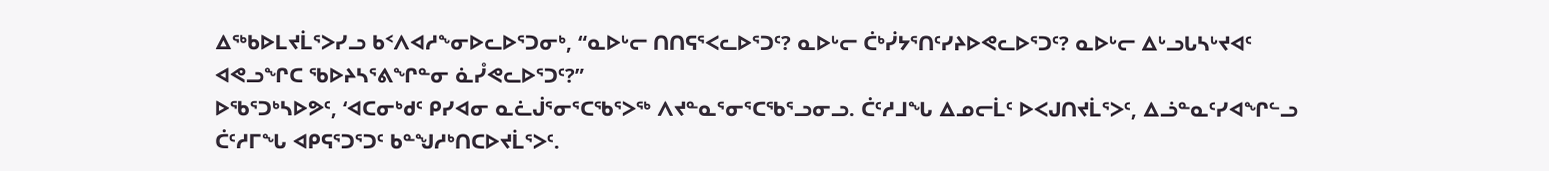ᐃᖅᑲᐅᒪᔪᒫᕐᐳᓯᓗ ᑲᑉᐱᐊᓱᖕᓂᐅᓚᐅᕐᑐᓂᒃ, “ᓇᐅᒡᓕ ᑎᑎᕋᕐᐸᓚᐅᕐᑐᑦ? ᓇᐅᒡᓕ ᑖᒃᓰᔭᕐᑎᑦᓯᔨᐅᕙᓚᐅᕐᑐᑦ? ᓇᐅᒡᓕ ᐃᒡᓗᒐᓴᒡᔪᐊᑦ ᐊᕙᓗᖏᑕ ᖃᐅᔨᓴᕐᕕᖏᓐᓂ ᓈᓮᕙᓚᐅᕐᑐᑦ?”
ᐅᖃᕐᑐᒃᓴᐅᕗᑦ, ‘ᐊᑕᓂᒃᑯᑦ ᑭᓯᐊᓂ ᓇᓛᒎᕐᓂᕐᑕᖃᕐᐳᖅ ᐱᔪᓐᓇᕐᓂᕐᑕᖃᕐᓗᓂᓗ. ᑖᑦᓱᒧᖓ ᐃᓄᓕᒫᑦ ᐅᐸᒍᑎᔪᒫᕐᐳᑦ, ᐃᓘᓐᓇᑦᓯᐊᖏᓪᓗ ᑖᑦᓱᒥᖓ ᐊᑭᕋᕐᑐᕐᑐᑦ ᑲᓐᖑᓱᒃᑎᑕᐅᔪᒫᕐᐳᑦ.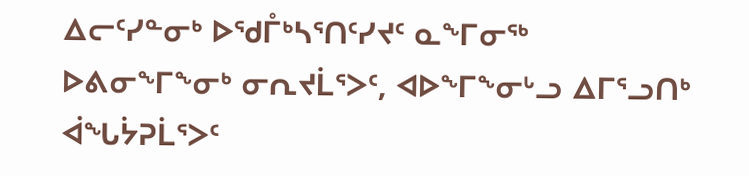ᐃᓕᑦᓯᓐᓂᒃ ᐅᖁᒤᒃᓴᕐᑎᑦᓯᔪᑦ ᓇᖕᒥᓂᖅ ᐅᕕᓂᖕᒥᖕᓂᒃ ᓂᕆᔪᒫᕐᐳᑦ, ᐊᐅᖕᒥᖕᓂᒡᓗ ᐃᒥᕐᓗᑎᒃ ᐋᖓᔮᕈᒫᕐᐳᑦ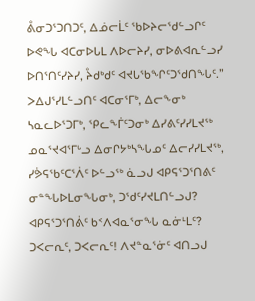ᕔᓂᑐᕐᑐᑎᑐᑦ, ᐃᓅᓕᒫᑦ ᖃᐅᔨᓕᖁᓪᓗᒋᑦ ᐅᕙᖓ ᐊᑕᓂᐅᒐᒪ ᐱᐅᓕᔨᓯ, ᓂᐅᕕᐊᕆᓪᓗᓯ ᐅᑎᕐᑎᑦᓯᔨᓯ, ᔧᑯᒃᑯᑦ ᐊᔪᒐᖃᖏᑦᑐᖁᑎᖓᑦ.”
ᐳᐃᒍᕐᓯᒪᓪᓗᑎᑦ ᐊᑕᓂᕐᒥᒃ, ᐃᓕᖕᓂᒃ ᓴᓇᓚᐅᕐᑐᒥᒃ, ᕿᓚᖕᒦᑦᑐᓂᒃ ᐃᓯᕕᑦᓯᓯᒪᔪᖅ ᓄᓇᕐᔪᐊᕐᒥᒡᓗ ᐃᓂᒋᔭᒃᓴᖓᓄᑦ ᐃᓕᓯᓯᒪᔪᖅ, ᓯᕘᕋᖃᑦᑕᕐᐲᑦ ᐅᓪᓗᖅ ᓈᓗᒍ ᐊᑭᕋᕐᑐᕐᑎᕕᑦ ᓂᓐᖓᐅᒪᓂᖓᓂᒃ, ᑐᖁᑦᓯᔪᒪᑎᓪᓗᒍ? ᐊᑭᕋᕐᑐᕐᑎᕖᑦ ᑲᑉᐱᐊᓇᕐᓂᖓ ᓇᓃᒻᒪᑦ?
ᑐᐸᓕᕆᑦ, ᑐᐸᓕᕆᑦ! ᐱᔪᓐᓇᕐᓃᑦ ᐊᑎᓗᒍ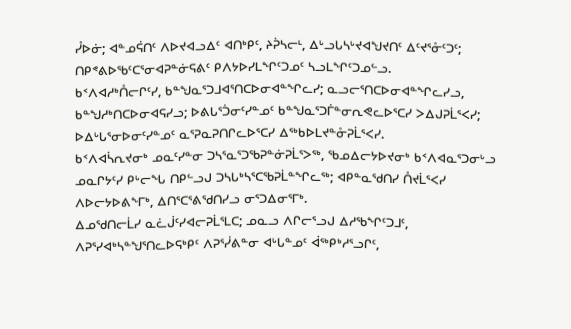ᓮᐅᓃ; ᐊᓐᓄᕌᑎᑦ ᐱᐅᔪᐊᓗᐃᑦ ᐊᑎᒃᑭᑦ, ᔨᕉᓴᓕᒻ, ᐃᒡᓗᒐᓴᒡᔪᐊᖑᔪᑎᑦ ᐃᑦᔪᕐᓁᑦᑐᑦ; ᑎᑭᕝᕕᐅᖃᑦᑕᕐᓂᐊᕈᓐᓃᕋᕕᑦ ᑭᐱᔭᐅᓯᒪᖏᑦᑐᓄᑦ ᓴᓗᒪᖏᑦᑐᓄᓪᓗ.
ᑲᑉᐱᐊᓱᒃᑍᓕᒋᑦᓯ, ᑲᓐᖑᓇᕐᑐᒧᐊᕐᑎᑕᐅᓂᐊᓐᖏᓚᓯ; ᓇᓗᓕᕐᑎᑕᐅᓂᐊᓐᖏᓚᓯᓗ, ᑲᓐᖑᓱᒃᑎᑕᐅᓂᐊᕋᓯᓗ; ᐅᕕᒐᕐᑑᓂᑦᓯᓐᓄᑦ ᑲᓐᖑᓇᕐᑐᒦᓐᓂᕆᕙᓚᐅᕐᑕᓯ ᐳᐃᒍᕈᒫᕐᐸᓯ; ᐅᐃᒡᒐᕐᓂᐅᓂᑦᓯᓐᓄᑦ ᓇᕐᕈᓇᕈᑎᒋᓚᐅᕐᑕᓯ ᐃᖅᑲᐅᒪᔪᓐᓁᕈᒫᕐᐸᓯ.
ᑲᑉᐱᐊᓵᕆᔪᓂᒃ ᓄᓇᑦᓯᓐᓂ ᑐᓴᕐᓇᕐᑐᖃᕈᓐᓃᕈᒫᕐᐳᖅ, ᖃᓄᐃᓕᔭᐅᔪᓂᒃ ᑲᑉᐱᐊᓇᕐᑐᓂᒡᓗ ᓄᓇᒋᔭᑦᓯ ᑭᒡᓕᖓ ᑎᑭᓪᓗᒍ ᑐᓴᒐᒃᓴᕐᑕᖃᕈᒫᓐᖏᓚᖅ; ᐊᑭᓐᓇᖁᑎᓯ ᑍᔪᒫᕐᐸᓯ ᐱᐅᓕᔭᐅᕕᖕᒥᒃ, ᐃᑎᕐᑕᕐᕕᖁᑎᓯᓗ ᓂᕐᑐᐃᓂᕐᒥᒃ.
ᐃᓄᖁᑎᓕᒫᓯ ᓇᓛᒎᑦᓯᐊᓕᕈᒫᕐᒪᑕ; ᓄᓇᓗ ᐱᒋᓕᕐᓗᒍ ᐃᓱᖃᖏᑦᑐᒧᑦ, ᐱᕈᕐᓯᐊᒃᓴᓐᖑᕐᑎᓚᐅᕋᒃᑭᑦ ᐱᕈᕐᓰᕕᓐᓂ ᐊᒡᒐᓐᓄᑦ ᐋᖅᑭᒃᓱᕐᓗᒋᑦ,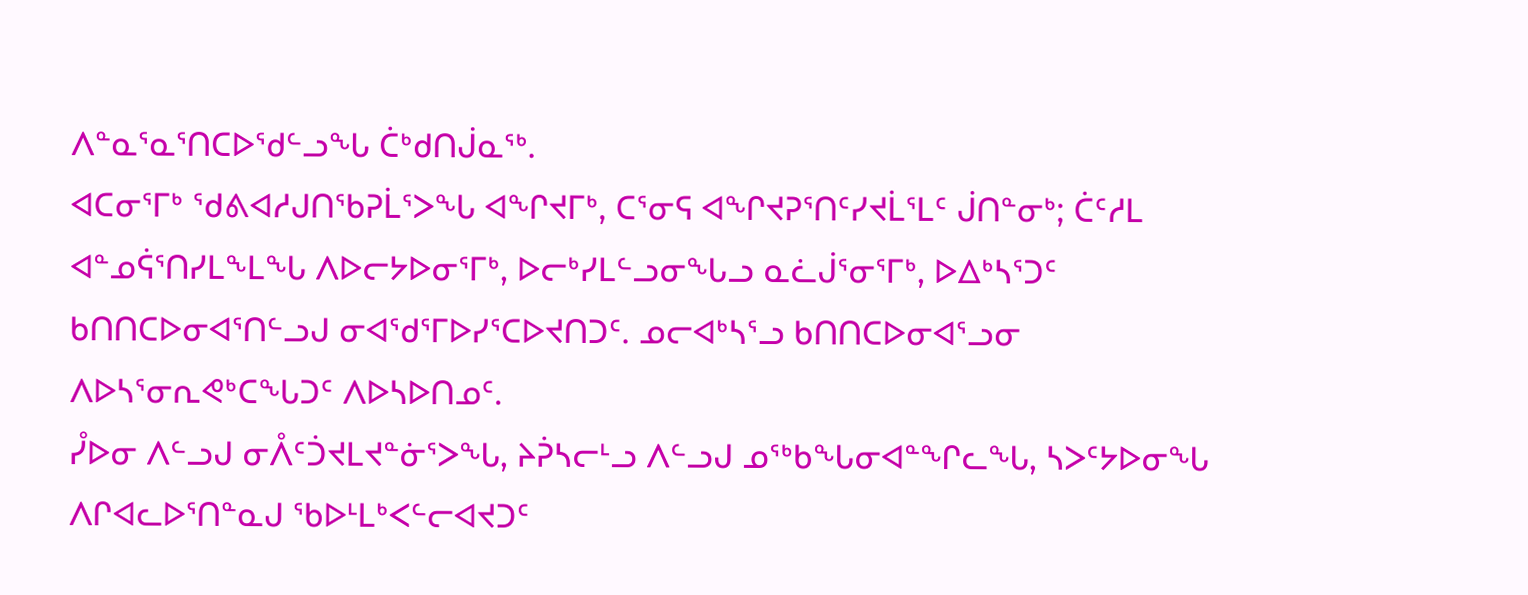ᐱᓐᓇᕐᓇᕐᑎᑕᐅᖁᓪᓗᖓ ᑖᒃᑯᑎᒎᓇᖅ.
ᐊᑕᓂᕐᒥᒃ ᖁᕕᐊᓱᒍᑎᖃᕈᒫᕐᐳᖓ ᐊᖏᔪᒥᒃ, ᑕᕐᓂᕋ ᐊᖏᔪᕈᕐᑎᑦᓯᔪᒫᕐᒪᑦ ᒎᑎᓐᓂᒃ; ᑖᑦᓱᒪ ᐊᓐᓄᕌᕐᑎᓯᒪᖕᒪᖓ ᐱᐅᓕᔭᐅᓂᕐᒥᒃ, ᐅᓕᒃᓯᒪᓪᓗᓂᖓᓗ ᓇᓛᒎᕐᓂᕐᒥᒃ, ᐅᐃᒃᓴᕐᑐᑦ ᑲᑎᑎᑕᐅᓂᐊᕐᑎᓪᓗᒍ ᓂᐊᖁᕐᒥᐅᓯᕐᑕᐅᔪᑎᑐᑦ. ᓄᓕᐊᒃᓴᕐᓗ ᑲᑎᑎᑕᐅᓂᐊᕐᓗᓂ ᐱᐅᓴᕐᓂᕆᕙᒃᑕᖓᑐᑦ ᐱᐅᓴᐅᑎᓄᑦ.
ᓮᐅᓂ ᐱᓪᓗᒍ ᓂᐰᑦᑑᔪᒪᔪᓐᓃᕐᐳᖓ, ᔨᕉᓴᓕᒻᓗ ᐱᓪᓗᒍ ᓄᖅᑲᖓᓂᐊᓐᖏᓚᖓ, ᓴᐳᑦᔭᐅᓂᖓ ᐱᒋᐊᓚᐅᕐᑎᓐᓇᒍ ᖃᐅᒻᒪᒃᐸᓪᓕᐊᔪᑐᑦ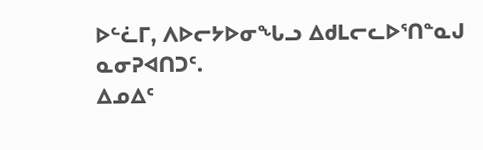ᐅᓪᓛᒥ, ᐱᐅᓕᔭᐅᓂᖓᓗ ᐃᑯᒪᓕᓚᐅᕐᑎᓐᓇᒍ ᓇᓂᕈᐊᑎᑐᑦ.
ᐃᓄᐃᑦ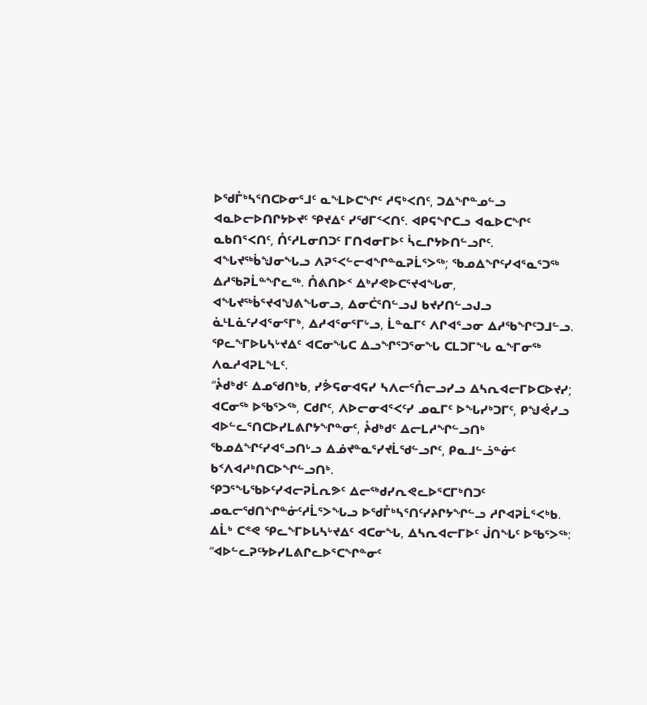ᐅᖁᒤᒃᓴᕐᑎᑕᐅᓂᕐᒧᑦ ᓇᖕᒪᐅᑕᖏᑦ ᓱᕋᒃᐸᑎᑦ, ᑐᐃᖏᓐᓄᓪᓗ ᐊᓇᐅᓕᐅᑎᒋᔭᐅᔪᑦ ᕿᔪᐃᑦ ᓯᖁᒥᑉᐸᑎᑦ. ᐊᑭᕋᖏᑕᓗ ᐊᓇᐅᑕᖏᑦ ᓇᑲᑎᕐᐸᑎᑦ, ᑍᑦᓱᒪᓂᑎᑐᑦ ᒥᑎᐊᓂᒥᐅᑦ ᓵᓚᒋᔭᐅᑎᓪᓗᒋᑦ.
ᐊᖓᔪᖅᑳᖑᓂᖓᓗ ᐱᕈᕐᐸᓪᓕᐊᖏᓐᓇᕈᒫᕐᐳᖅ; ᖃᓄᐃᖏᑦᓯᐊᕐᓇᕐᑐᖅ ᐃᓱᖃᕈᒫᓐᖏᓚᖅ. ᑍᕕᑎᐅᑉ ᐃᒃᓯᕙᐅᑕᕐᔪᐊᖓᓂ, ᐊᖓᔪᖅᑳᕐᔪᐊᖑᕕᖓᓂᓗ, ᐃᓂᑖᕐᑎᓪᓗᒍ ᑲᔪᓯᑎᓪᓗᒍᓗ ᓈᒻᒪᓈᑦᓯᐊᕐᓂᕐᒥᒃ, ᐃᓱᐊᕐᓂᕐᒥᒡᓗ, ᒫᓐᓇᒥᑦ ᐱᒋᐊᕐᓗᓂ ᐃᓱᖃᖏᑦᑐᒧᓪᓗ. ᕿᓚᖕᒥᐅᒐᓴᒡᔪᐃᑦ ᐊᑕᓂᖓᑕ ᐃᓗᖏᕐᑐᕐᓂᖓ ᑕᒪᑐᒥᖓ ᓇᖕᒥᓂᖅ ᐱᓇᓱᐊᕈᒪᖕᒪᑦ.
“ᔧᑯᒃᑯᑦ ᐃᓄᖁᑎᒃᑲ, ᓯᕘᕋᓂᐊᕋᓯ ᓴᐱᓕᕐᑍᓕᓗᓯᓗ ᐃᓴᕆᐊᓕᒥᐅᑕᐅᔪᓯ; ᐊᑕᓂᖅ ᐅᖃᕐᐳᖅ, ᑕᑯᒋᑦ, ᐱᐅᓕᓂᐊᕐᐸᑦᓯ ᓄᓇᒥᑦ ᐅᖓᓯᒃᑐᒥᑦ, ᑭᖑᕚᓯᓗ ᐊᐅᓪᓚᕐᑎᑕᐅᓯᒪᕕᒋᔭᖏᓐᓂᑦ, ᔧᑯᒃᑯᑦ ᐃᓕᒪᓱᖏᓪᓗᑎᒃ ᖃᓄᐃᖏᑦᓯᐊᕐᓗᑎᒡᓗ ᐃᓅᔪᓐᓇᕐᓯᔪᒫᖁᓪᓗᒋᑦ, ᑭᓇᒧᓪᓘᓐᓃᑦ ᑲᑉᐱᐊᓱᒃᑎᑕᐅᖏᓪᓗᑎᒃ.
ᕿᑐᕐᖓᖃᐅᑦᓯᐊᓕᕈᒫᕆᕗᑦ ᐃᓕᖅᑯᓯᕆᕙᓚᐅᕐᑕᒥᒃᑎᑐᑦ ᓄᓇᓕᖁᑎᖏᓐᓃᑦᓱᒫᕐᐳᖓᓗ ᐅᖁᒤᒃᓴᕐᑎᑦᓯᔨᒋᔭᖏᓪᓗ ᓱᒋᐊᕈᒫᕐᐸᒃᑲ.
ᐃᒫᒃ ᑕᕝᕙ ᕿᓚᖕᒥᐅᒐᓴᒡᔪᐃᑦ ᐊᑕᓂᖓ, ᐃᓴᕆᐊᓕᒥᐅᑦ ᒎᑎᖓᑦ ᐅᖃᕐᐳᖅ: “ᐊᐅᓪᓚᕈᑦᔭᐅᓯᒪᕕᒋᓚᐅᕐᑕᖏᓐᓂᑦ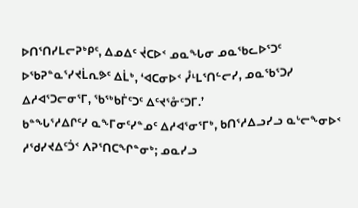ᐅᑎᕐᑎᓯᒪᓕᕈᒃᑭᑦ, ᐃᓄᐃᑦ ᔫᑕᐅᑉ ᓄᓇᖓᓂ ᓄᓇᖃᓚᐅᕐᑐᑦ ᐅᖃᕈᓐᓇᕐᓯᔪᒫᕆᕗᑦ ᐃᒫᒃ, ‘ᐊᑕᓂᐅᑉ ᓮᒻᒪᕐᑎᓪᓕᓯ, ᓄᓇᖃᕐᑐᓯ ᐃᓱᐊᕐᑐᓕᓂᕐᒥ, ᖃᖅᑲᒦᑦᑐᑦ ᐃᑦᔪᕐᓁᑦᑐᒥ.’
ᑲᓐᖓᕐᓱᐃᒋᑦᓯ ᓇᖕᒥᓂᑦᓯᓐᓄᑦ ᐃᓱᐊᕐᓂᕐᒥᒃ, ᑲᑎᕐᓱᐃᓗᓯᓗ ᓇᒡᓕᖕᓂᐅᑉ ᓱᖁᓯᔪᐃᑦᑑᑉ ᐱᕈᕐᑎᑕᖏᓐᓂᒃ; ᓄᓇᓯᓗ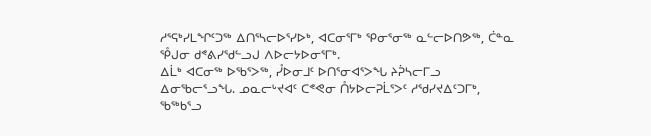ᓱᕐᕋᒃᓯᒪᖏᑦᑐᖅ ᐃᑎᕐᓴᓕᐅᕐᓯᐅᒃ, ᐊᑕᓂᕐᒥᒃ ᕿᓂᕐᓂᖅ ᓇᓪᓕᐅᑎᕗᖅ, ᑖᓐᓇ ᕾᒍᓂ ᑯᕝᕕᓯᖁᓪᓗᒍ ᐱᐅᓕᔭᐅᓂᕐᒥᒃ.
ᐃᒫᒃ ᐊᑕᓂᖅ ᐅᖃᕐᐳᖅ, ᓮᐅᓂᒧᑦ ᐅᑎᕐᓂᐊᕐᐳᖓ ᔨᕉᓴᓕᒥᓗ ᐃᓂᖃᓕᕐᓗᖓ. ᓄᓇᓕᒡᔪᐊᑦ ᑕᕝᕙᓂ ᑍᔭᐅᓕᕈᒫᕐᐳᑦ ᓱᖁᓯᔪᐃᑦᑐᒥᒃ, ᖃᖅᑲᕐᓗ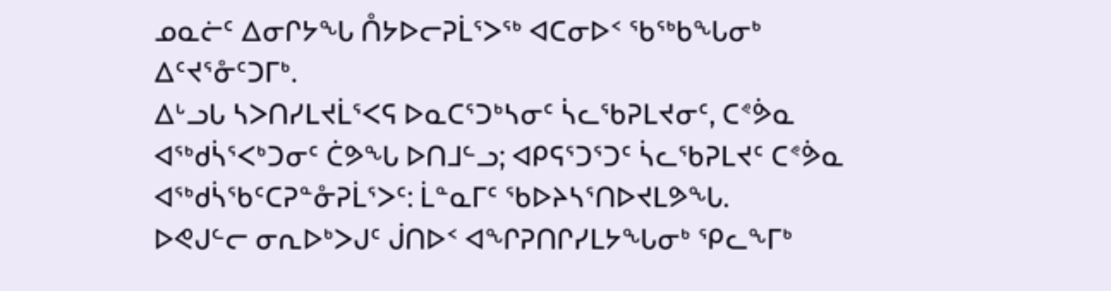ᓄᓇᓖᑦ ᐃᓂᒋᔭᖓ ᑍᔭᐅᓕᕈᒫᕐᐳᖅ ᐊᑕᓂᐅᑉ ᖃᖅᑲᖓᓂᒃ ᐃᑦᔪᕐᓁᑦᑐᒥᒃ.
ᐃᒡᓗᒐ ᓴᐳᑎᓯᒪᔪᒫᕐᐸᕋ ᐅᓇᑕᕐᑐᒃᓴᓂᑦ ᓵᓚᖃᕈᒪᔪᓂᑦ, ᑕᕝᕘᓇ ᐊᖅᑯᓵᕐᐸᒃᑐᓂᑦ ᑖᕗᖓ ᐅᑎᒧᓪᓗ; ᐊᑭᕋᕐᑐᕐᑐᑦ ᓵᓚᖃᕈᒪᔪᑦ ᑕᕝᕘᓇ ᐊᖅᑯᓵᖃᑦᑕᕈᓐᓁᕈᒫᕐᐳᑦ: ᒫᓐᓇᒥᑦ ᖃᐅᔨᓴᕐᑎᐅᔪᒪᕗᖓ.
ᐅᕙᒍᓪᓕ ᓂᕆᐅᒃᐳᒍᑦ ᒎᑎᐅᑉ ᐊᖏᕈᑎᒋᓯᒪᔭᖓᓂᒃ ᕿᓚᖕᒥᒃ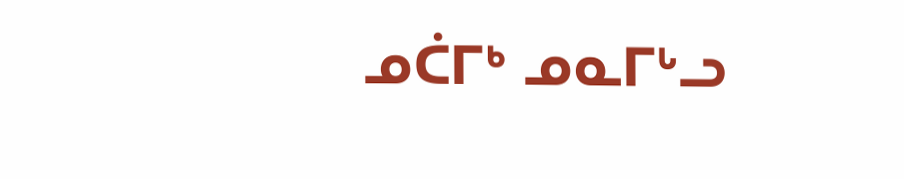ᓄᑖᒥᒃ ᓄᓇᒥᒡᓗ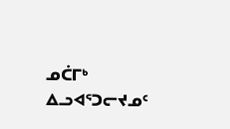ᓄᑖᒥᒃ ᐃᓗᐊᕐᑐᓕᔪᓄᑦ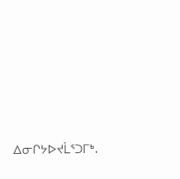ᐃᓂᒋᔭᐅᔪᒫᕐᑐᒥᒃ.